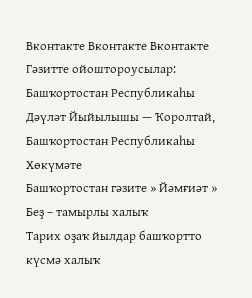Вконтакте Вконтакте Вконтакте
Гәзитте ойоштороусылар:
Башҡортостан Республикаһы
Дәүләт Йыйылышы — Ҡоролтай,
Башҡортостан Республикаһы Хөкүмәте
Башҡортостан гәзите » Йәмғиәт » Беҙ – тамырлы халыҡ
Тарих оҙаҡ йылдар башҡортто күсмә халыҡ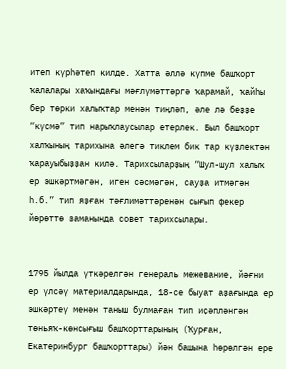итеп күрһәтеп килде. Хатта әллә күпме башҡорт ҡалалары хаҡындағы мәғлүмәттәргә ҡарамай, ҡайһы бер төрки халыҡтар менән тиңләп, әле лә беҙҙе “күсмә” тип нарыҡлаусылар етерлек. Был башҡорт халҡының тарихына әлегә тиклем бик тар күҙлектән ҡарауыбыҙҙан килә. Тарихсыларҙың “Шул-шул халыҡ ер эшкәртмәгән, иген сәсмәгән, сауҙа итмәгән һ.б.” тип яҙған тәғлимәттәренән сығып фекер йөрөттө заманында совет тарихсылары.


1795 йылда үткәрелгән генераль межевание, йәғни ер үлсәү материалдарында, 18-се быуат аҙағында ер эшкәртеү менән таныш булмаған тип иҫәпләнгән төньяҡ-көнсығыш башҡорттарының (Ҡурған, Екатеринбург башҡорттары) йән башына һөрөлгән ере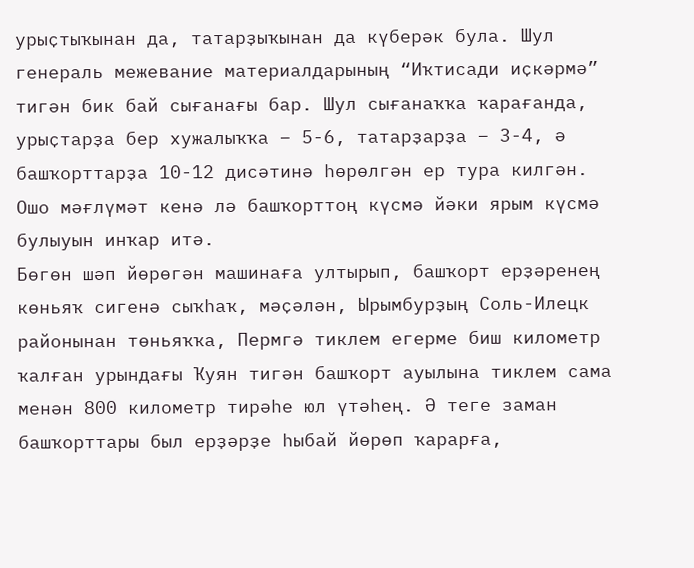урыҫтыҡынан да, татарҙыҡынан да күберәк була. Шул генераль межевание материалдарының “Иҡтисади иҫкәрмә” тигән бик бай сығанағы бар. Шул сығанаҡҡа ҡарағанда, урыҫтарҙа бер хужалыҡҡа – 5-6, татарҙарҙа – 3-4, ә башҡорттарҙа 10-12 дисәтинә һөрөлгән ер тура килгән. Ошо мәғлүмәт кенә лә башҡорттоң күсмә йәки ярым күсмә булыуын инҡар итә.
Бөгөн шәп йөрөгән машинаға ултырып, башҡорт ерҙәренең көньяҡ сигенә сыҡһаҡ, мәҫәлән, Ырымбурҙың Соль-Илецк районынан төньяҡҡа, Пермгә тиклем егерме биш километр ҡалған урындағы Ҡуян тигән башҡорт ауылына тиклем сама менән 800 километр тирәһе юл үтәһең. Ә теге заман башҡорттары был ерҙәрҙе һыбай йөрөп ҡарарға,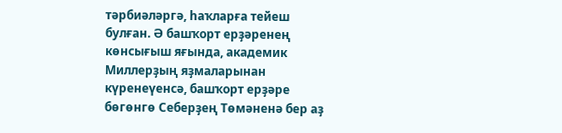тәрбиәләргә, һаҡларға тейеш булған. Ә башҡорт ерҙәренең көнсығыш яғында, академик Миллерҙың яҙмаларынан күренеүенсә, башҡорт ерҙәре бөгөнгө Себерҙең Төмәненә бер аҙ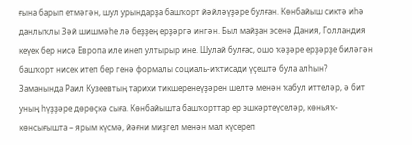ғына барып етмәгән, шул урындарҙа башҡорт йәйләүҙәре булған. Көнбайыш сиктә иһә данлыҡлы Зәй шишмәһе лә беҙҙең ерҙәргә ингән. Был майҙан эсенә Дания, Голландия кеүек бер нисә Европа иле инеп ултырыр ине. Шулай булғас, ошо ҡәҙәре ерҙәрҙе биләгән башҡорт нисек итеп бер генә формалы социаль-иҡтисади үҫештә була алһын?
Заманында Раил Кузеевтың тарихи тикшеренеүҙәрен шелтә менән ҡабул иттеләр, ә бит уның һүҙҙәре дөрөҫкә сыға. Көнбайышта башҡорттар ер эшкәртеүселәр, көньяҡ-көнсығышта – ярым күсмә, йәғни миҙгел менән мал күсереп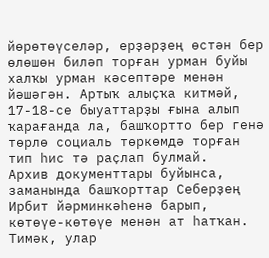йөрөтөүселәр, ерҙәрҙең өстән бер өлөшөн биләп торған урман буйы халҡы урман кәсептәре менән йәшәгән. Артыҡ алыҫҡа китмәй, 17-18-се быуаттарҙы ғына алып ҡарағанда ла, башҡортто бер генә төрлө социаль төркөмдә торған тип һис тә раҫлап булмай.
Архив документтары буйынса, заманында башҡорттар Себерҙең Ирбит йәрминкәһенә барып, көтөүе-көтөүе менән ат һатҡан. Тимәк, улар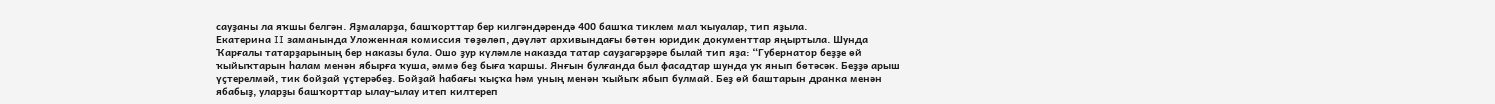сауҙаны ла яҡшы белгән. Яҙмаларҙа, башҡорттар бер килгәндәрендә 400 башҡа тиклем мал ҡыуалар, тип яҙыла.
Екатерина II заманында Уложенная комиссия төҙөлөп, дәүләт архивындағы бөтөн юридик документтар яңыртыла. Шунда Ҡарғалы татарҙарының бер наказы була. Ошо ҙур күләмле наказда татар сауҙагәрҙәре былай тип яҙа: “Губернатор беҙҙе өй ҡыйыҡтарын һалам менән ябырға ҡуша, әммә беҙ быға ҡаршы. Янғын булғанда был фасадтар шунда уҡ янып бөтәсәк. Беҙҙә арыш үҫтерелмәй, тик бойҙай үҫтерәбеҙ. Бойҙай һабағы ҡыҫҡа һәм уның менән ҡыйыҡ ябып булмай. Беҙ өй баштарын дранка менән ябабыҙ, уларҙы башҡорттар ылау-ылау итеп килтереп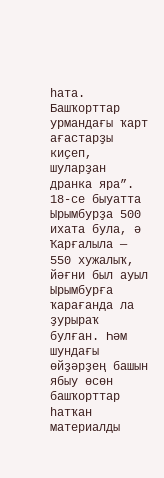һата. Башҡорттар урмандағы ҡарт ағастарҙы киҫеп, шуларҙан дранка яра”. 18-се быуатта Ырымбурҙа 500 ихата була, ә Ҡарғалыла — 550 хужалыҡ, йәғни был ауыл Ырымбурға ҡарағанда ла ҙурыраҡ булған. Һәм шундағы өйҙәрҙең башын ябыу өсөн башҡорттар һатҡан материалды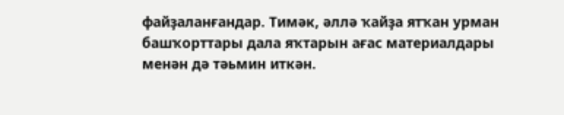файҙаланғандар. Тимәк, әллә ҡайҙа ятҡан урман башҡорттары дала яҡтарын ағас материалдары менән дә тәьмин иткән.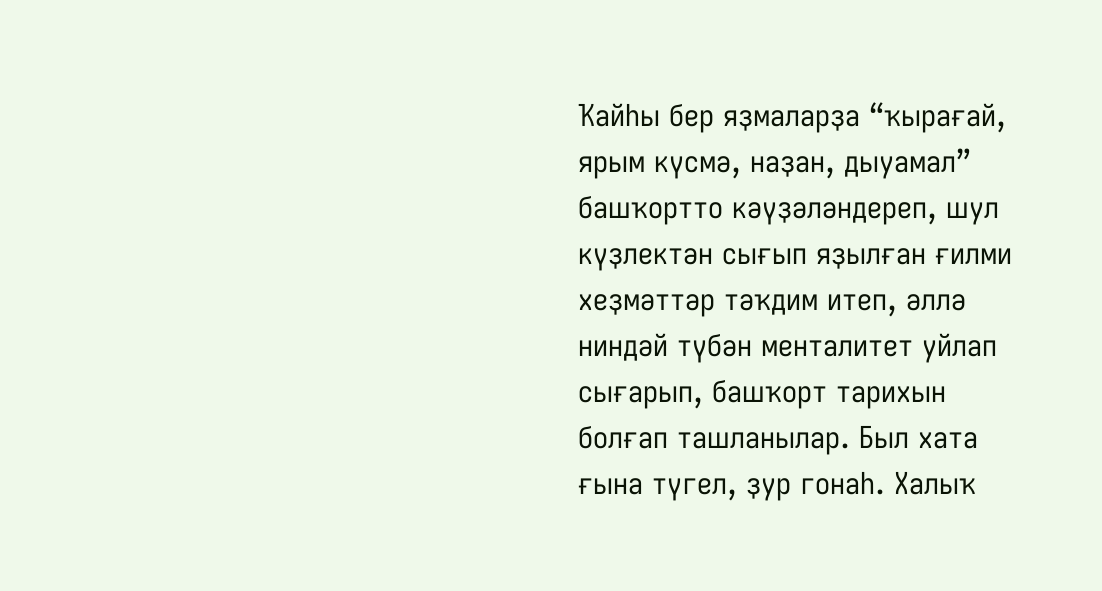Ҡайһы бер яҙмаларҙа “ҡырағай, ярым күсмә, наҙан, дыуамал” башҡортто кәүҙәләндереп, шул күҙлектән сығып яҙылған ғилми хеҙмәттәр тәҡдим итеп, әллә ниндәй түбән менталитет уйлап сығарып, башҡорт тарихын болғап ташланылар. Был хата ғына түгел, ҙур гонаһ. Халыҡ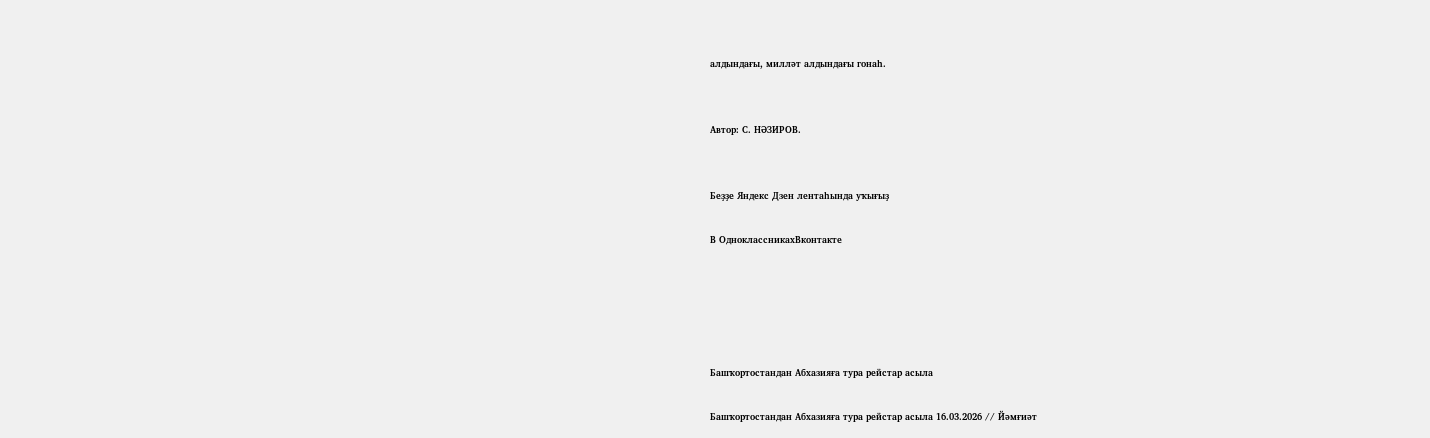алдындағы, милләт алдындағы гонаһ.


Автор: С. НӘЗИРОВ.


Беҙҙе Яндекс Дзен лентаһында уҡығыҙ

В ОдноклассникахВконтакте





Башҡортостандан Абхазияға тура рейстар асыла

Башҡортостандан Абхазияға тура рейстар асыла 16.03.2026 // Йәмғиәт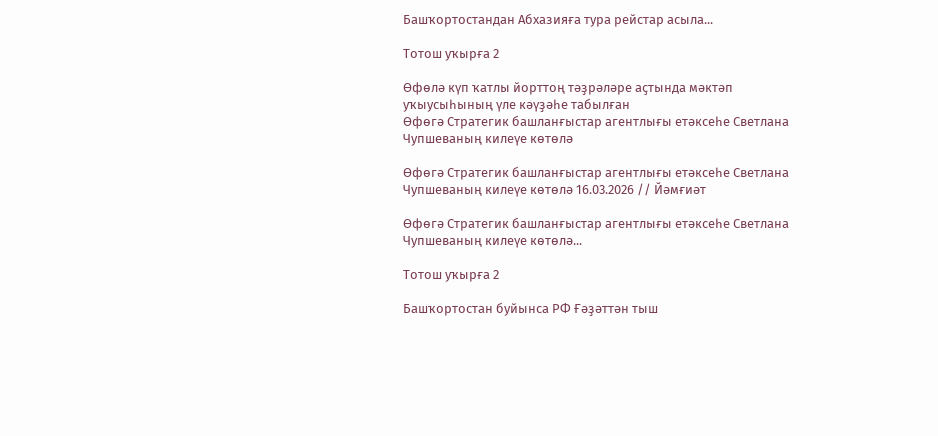Башҡортостандан Абхазияға тура рейстар асыла...

Тотош уҡырға 2

Өфөлә күп ҡатлы йорттоң тәҙрәләре аҫтында мәктәп уҡыусыһының үле кәүҙәһе табылған
Өфөгә Стратегик башланғыстар агентлығы етәксеһе Светлана Чупшеваның килеүе көтөлә

Өфөгә Стратегик башланғыстар агентлығы етәксеһе Светлана Чупшеваның килеүе көтөлә 16.03.2026 // Йәмғиәт

Өфөгә Стратегик башланғыстар агентлығы етәксеһе Светлана Чупшеваның килеүе көтөлә...

Тотош уҡырға 2

Башҡортостан буйынса РФ Ғәҙәттән тыш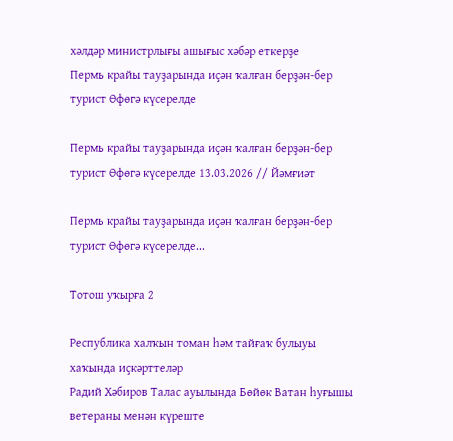хәлдәр министрлығы ашығыс хәбәр еткерҙе
Пермь крайы тауҙарында иҫән ҡалған берҙән-бер турист Өфөгә күсерелде

Пермь крайы тауҙарында иҫән ҡалған берҙән-бер турист Өфөгә күсерелде 13.03.2026 // Йәмғиәт

Пермь крайы тауҙарында иҫән ҡалған берҙән-бер турист Өфөгә күсерелде...

Тотош уҡырға 2

Республика халҡын томан һәм тайғаҡ булыуы хаҡында иҫкәрттеләр
Радий Хәбиров Талас ауылында Бөйөк Ватан һуғышы ветераны менән күреште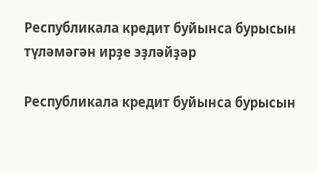Республикала кредит буйынса бурысын түләмәгән ирҙе эҙләйҙәр

Республикала кредит буйынса бурысын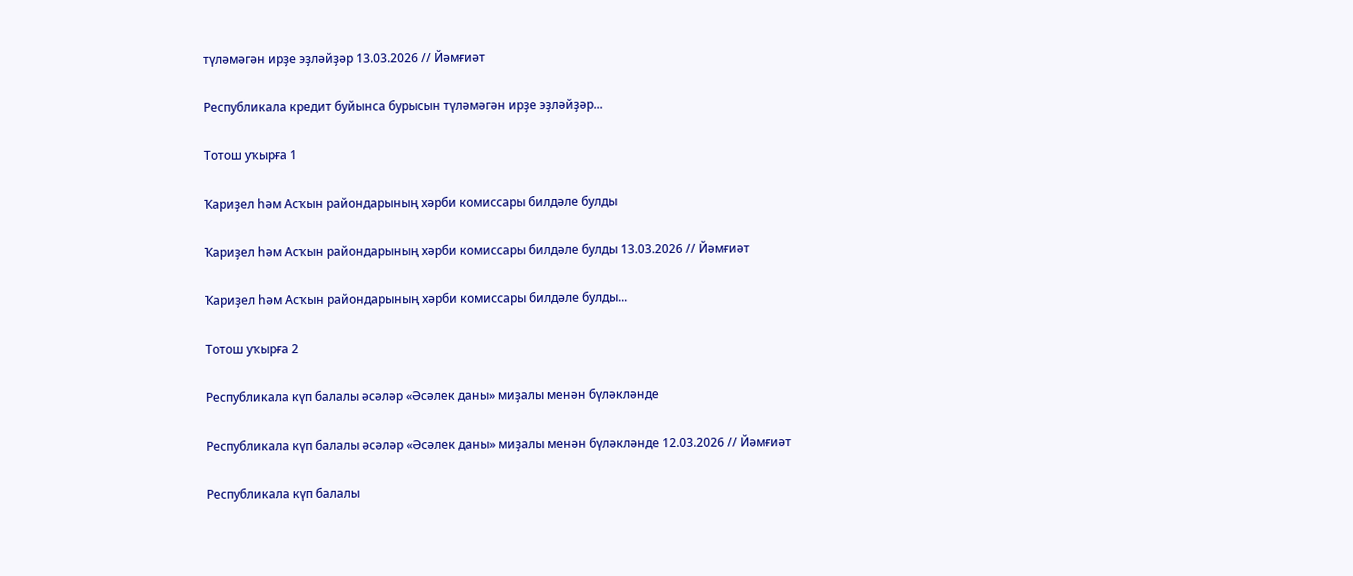түләмәгән ирҙе эҙләйҙәр 13.03.2026 // Йәмғиәт

Республикала кредит буйынса бурысын түләмәгән ирҙе эҙләйҙәр...

Тотош уҡырға 1

Ҡариҙел һәм Асҡын райондарының хәрби комиссары билдәле булды

Ҡариҙел һәм Асҡын райондарының хәрби комиссары билдәле булды 13.03.2026 // Йәмғиәт

Ҡариҙел һәм Асҡын райондарының хәрби комиссары билдәле булды...

Тотош уҡырға 2

Республикала күп балалы әсәләр «Әсәлек даны» миҙалы менән бүләкләнде

Республикала күп балалы әсәләр «Әсәлек даны» миҙалы менән бүләкләнде 12.03.2026 // Йәмғиәт

Республикала күп балалы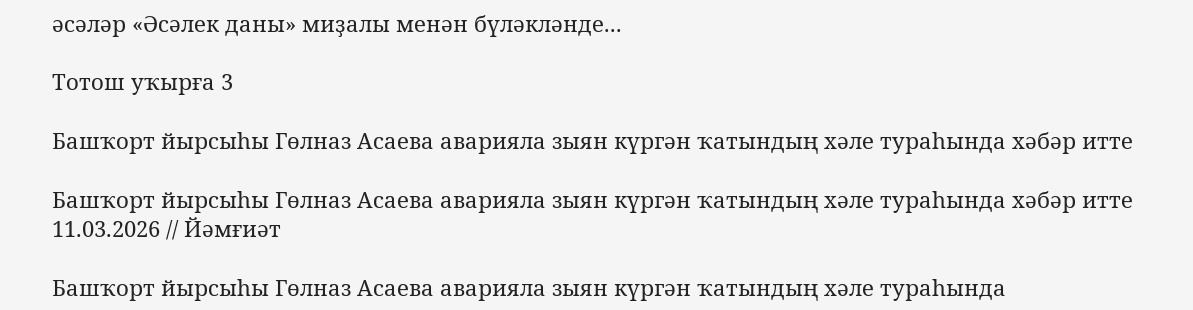әсәләр «Әсәлек даны» миҙалы менән бүләкләнде...

Тотош уҡырға 3

Башҡорт йырсыһы Гөлназ Асаева аварияла зыян күргән ҡатындың хәле тураһында хәбәр итте

Башҡорт йырсыһы Гөлназ Асаева аварияла зыян күргән ҡатындың хәле тураһында хәбәр итте 11.03.2026 // Йәмғиәт

Башҡорт йырсыһы Гөлназ Асаева аварияла зыян күргән ҡатындың хәле тураһында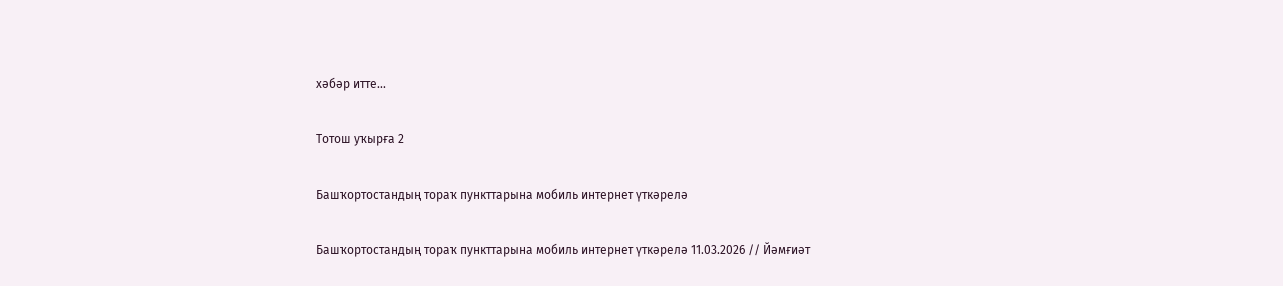хәбәр итте...

Тотош уҡырға 2

Башҡортостандың тораҡ пункттарына мобиль интернет үткәрелә

Башҡортостандың тораҡ пункттарына мобиль интернет үткәрелә 11.03.2026 // Йәмғиәт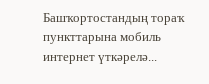Башҡортостандың тораҡ пункттарына мобиль интернет үткәрелә...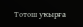Тотош уҡырға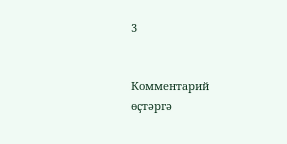3


Комментарий өҫтәргә